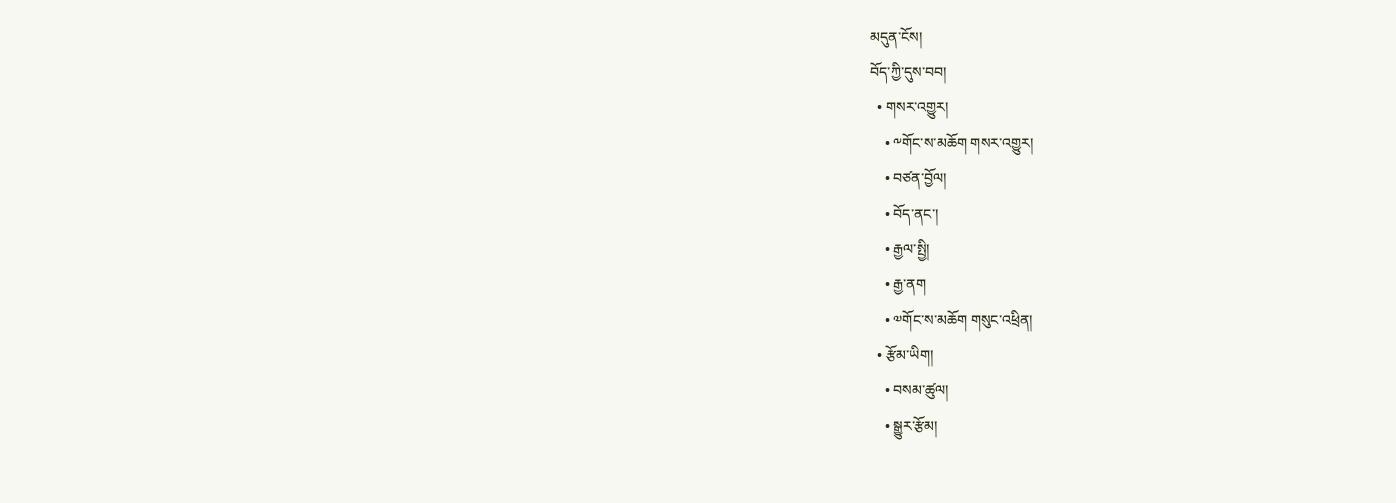མདུན་ངོས།
བོད་ཀྱི་དུས་བབ།
  • གསར་འགྱུར།
    • ༸གོང་ས་མཆོག གསར་འགྱུར།
    • བཙན་བྱོལ།
    • བོད་ནང་།
    • རྒྱལ་སྤྱི།
    • རྒྱ་ནག
    • ༧གོང་ས་མཆོག གསུང་འཕྲིན།
  • རྩོམ་ཡིག།
    • བསམ་ཚུལ།
    • སྒྱུར་རྩོམ།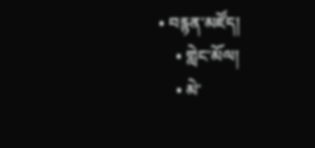• བརྙན་མཛོད།
    • གླེང་མོལ།
    • མེ་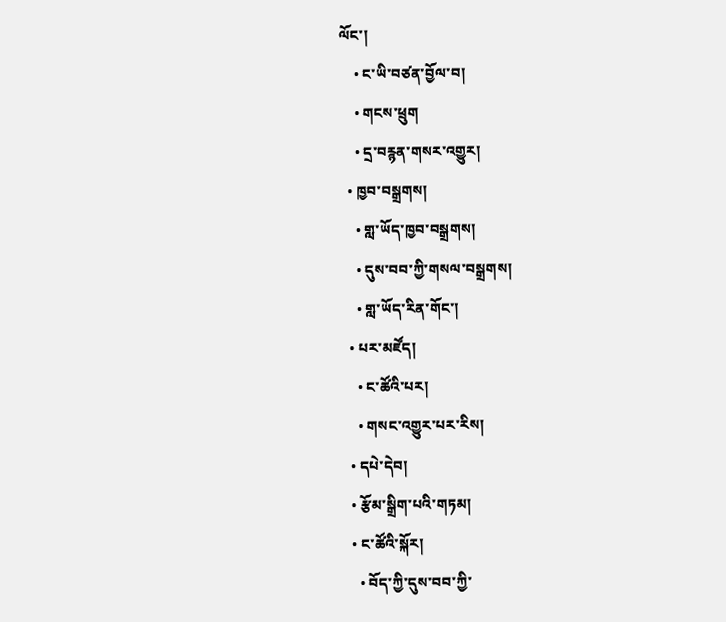ལོང་།
    • ང་ཡི་བཙན་བྱོལ་བ།
    • གངས་ཕྲུག
    • དྲ་བརྙན་གསར་འགྱུར།
  • ཁྱབ་བསྒྲགས།
    • གླ་ཡོད་ཁྱབ་བསྒྲགས།
    • དུས་བབ་ཀྱི་གསལ་བསྒྲགས།
    • གླ་ཡོད་རིན་གོང་།
  • པར་མཛོད།
    • ང་ཚོའི་པར།
    • གསང་འགྱུར་པར་རིས།
  • དཔེ་དེབ།
  • རྩོམ་སྒྲིག་པའི་གཏམ།
  • ང་ཚོའི་སྐོར།
    • བོད་ཀྱི་དུས་བབ་ཀྱི་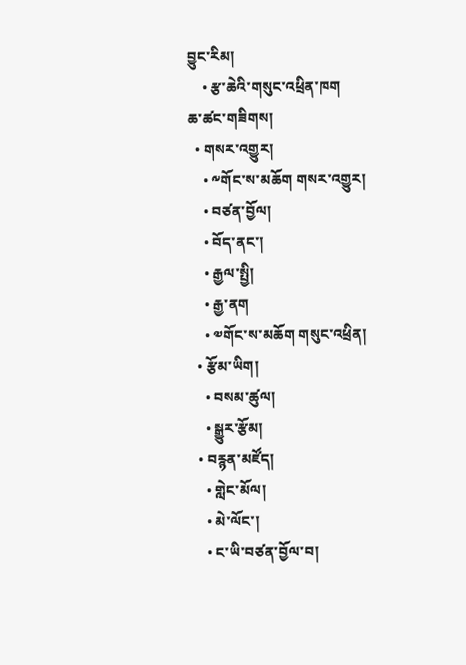བྱུང་རིམ།
    • རྩ་ཆེའི་གསུང་འཕྲིན་ཁག
ཆ་ཚང་གཟིགས།
  • གསར་འགྱུར།
    • ༸གོང་ས་མཆོག གསར་འགྱུར།
    • བཙན་བྱོལ།
    • བོད་ནང་།
    • རྒྱལ་སྤྱི།
    • རྒྱ་ནག
    • ༧གོང་ས་མཆོག གསུང་འཕྲིན།
  • རྩོམ་ཡིག།
    • བསམ་ཚུལ།
    • སྒྱུར་རྩོམ།
  • བརྙན་མཛོད།
    • གླེང་མོལ།
    • མེ་ལོང་།
    • ང་ཡི་བཙན་བྱོལ་བ།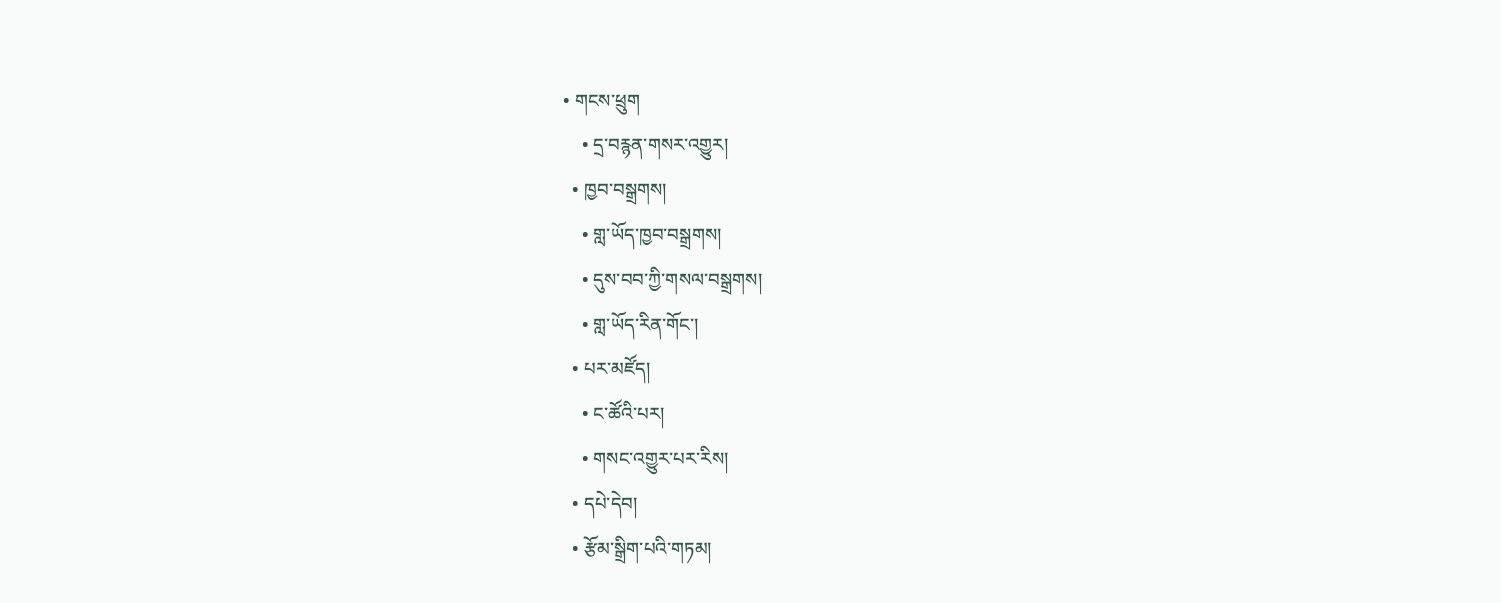• གངས་ཕྲུག
    • དྲ་བརྙན་གསར་འགྱུར།
  • ཁྱབ་བསྒྲགས།
    • གླ་ཡོད་ཁྱབ་བསྒྲགས།
    • དུས་བབ་ཀྱི་གསལ་བསྒྲགས།
    • གླ་ཡོད་རིན་གོང་།
  • པར་མཛོད།
    • ང་ཚོའི་པར།
    • གསང་འགྱུར་པར་རིས།
  • དཔེ་དེབ།
  • རྩོམ་སྒྲིག་པའི་གཏམ།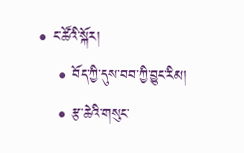• ང་ཚོའི་སྐོར།
    • བོད་ཀྱི་དུས་བབ་ཀྱི་བྱུང་རིམ།
    • རྩ་ཆེའི་གསུང་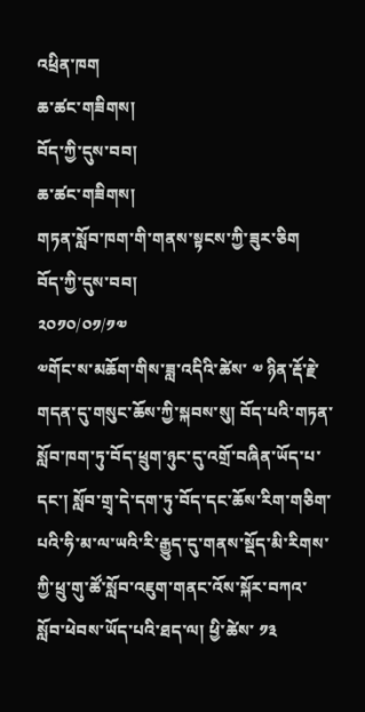འཕྲིན་ཁག
ཆ་ཚང་གཟིགས།
བོད་ཀྱི་དུས་བབ།
ཆ་ཚང་གཟིགས།
གཏན་སློབ་ཁག་གི་གནས་སྟངས་ཀྱི་ཟུར་ཅིག
བོད་ཀྱི་དུས་བབ།
༢༠༡༠/༠༡/༡༧
༧གོང་ས་མཆོག་གིས་ཟླ་འདིའི་ཚེས་ ༧ ཉིན་རྡོ་རྗེ་གདན་དུ་གསུང་ཆོས་ཀྱི་སྐབས་སུ། བོད་པའི་གཏན་སློབ་ཁག་ཏུ་བོད་ཕྲུག་ཉུང་དུ་འགྲོ་བཞིན་ཡོད་པ་དང་། སློབ་གྲྭ་དེ་དག་ཏུ་བོད་དང་ཆོས་རིག་གཅིག་པའི་ཧི་མ་ལ་ཡའི་རི་རྒྱུད་དུ་གནས་སྡོད་མི་རིགས་ཀྱི་ཕྲུ་གུ་ཚོ་སློབ་འཇུག་གནང་འོས་སྐོར་བཀའ་སློབ་ཕེབས་ཡོད་པའི་ཐད་ལ། ཕྱི་ཚེས་ ༡༣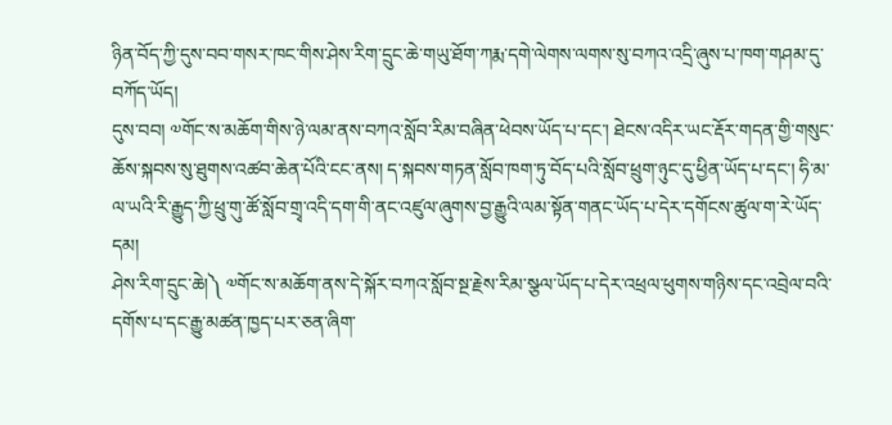ཉིན་བོད་ཀྱི་དུས་བབ་གསར་ཁང་གིས་ཤེས་རིག་དྲུང་ཆེ་གཡུ་ཐོག་ཀརྨ་དགེ་ལེགས་ལགས་སུ་བཀའ་འདྲི་ཞུས་པ་ཁག་གཤམ་དུ་བཀོད་ཡོད།
དུས་བབ། ༧གོང་ས་མཆོག་གིས་ཉེ་ལམ་ནས་བཀའ་སློབ་རིམ་བཞིན་ཕེབས་ཡོད་པ་དང་། ཐེངས་འདིར་ཡང་རྡོར་གདན་གྱི་གསུང་ཆོས་སྐབས་སུ་ཐུགས་འཚབ་ཆེན་པོའི་ངང་ནས། ད་སྐབས་གཏན་སློབ་ཁག་ཏུ་བོད་པའི་སློབ་ཕྲུག་ཉུང་དུ་ཕྱིན་ཡོད་པ་དང་། ཧི་མ་ལ་ཡའི་རི་རྒྱུད་ཀྱི་ཕྲུ་གུ་ཚོ་སློབ་གྲྭ་འདི་དག་གི་ནང་འཛུལ་ཞུགས་བྱ་རྒྱུའི་ལམ་སྟོན་གནང་ཡོད་པ་དེར་དགོངས་ཚུལ་ག་རེ་ཡོད་དམ།
ཤེས་རིག་དྲུང་ཆེ།༽ ༧གོང་ས་མཆོག་ནས་དེ་སྐོར་བཀའ་སློབ་སྔ་རྗེས་རིམ་སྩལ་ཡོད་པ་དེར་འཕྲལ་ཕུགས་གཉིས་དང་འབྲེལ་བའི་དགོས་པ་དང་རྒྱུ་མཚན་ཁྱད་པར་ཅན་ཞིག་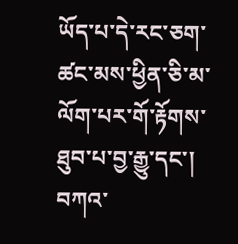ཡོད་པ་དེ་རང་ཅག་ཚང་མས་ཕྱིན་ཅི་མ་ལོག་པར་གོ་རྟོགས་ཐུབ་པ་བྱ་རྒྱུ་དང་། བཀའ་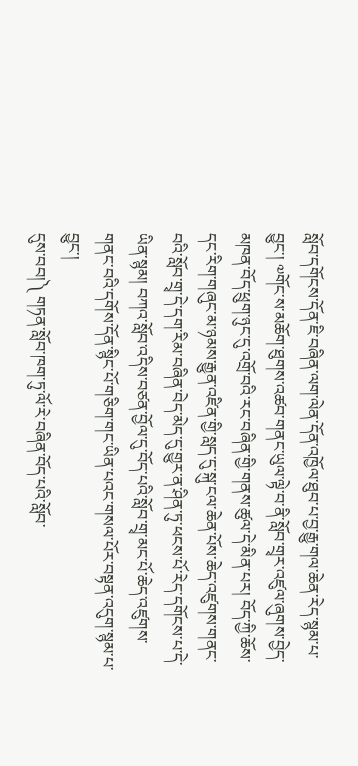སློབ་དགོངས་དོན་ཇི་བཞིན་ལག་ལེན་དོན་འཁྱོལ་ཐུབ་པ་བྱ་རྒྱུ་གལ་ཆེན་རེད་སྙམ་པ་བྱུང་། ༧གོང་ས་མཆོག་ཐུགས་འཚབ་གནང་ཡུལ་ལྟེ་བ་ནི་སློབ་གྲྭར་འཛུལ་ཞུགས་བྱེད་མཁན་བོད་ཕྲུག་ཉུང་དུ་འགྲོ་བའི་རང་བཞིན་གྱི་གནས་ཚུལ་དེ་མིན་པར། བོད་ཀྱི་ཆོས་དང་རིག་གཞུང་མ་ཉམས་རྒྱུན་འཛིན་གྱི་སླད་དུ་སྐུ་ངལ་ཆེན་པོས་ཆེད་འཛུགས་གནང་བའི་སློབ་གྲྭ་དེ་དག་རིམ་བཞིན་བེད་མེད་དུ་གྱུར་ན་ཤིན་ཏུ་ཕངས་པོ་རེད་དགོངས་པ་དེ་ཡིན་སྙམ། བཀའ་སློབ་འདིས་བཙན་བྱོལ་དུ་བོད་པའི་སློབ་གྲྭ་མང་པོ་ཆེད་འཛུགས་གནང་བའི་དགོས་དོན་སྙིང་པོ་གཅིག་གང་ཡིན་པའང་གསལ་པོར་བསྟན་འདུག་སྙམ་པ་བྱུང་།
དུས་བབ།༽ གཏན་སློབ་ཁག་ཏུ་ལོ་རེ་བཞིན་བོད་པའི་སློབ་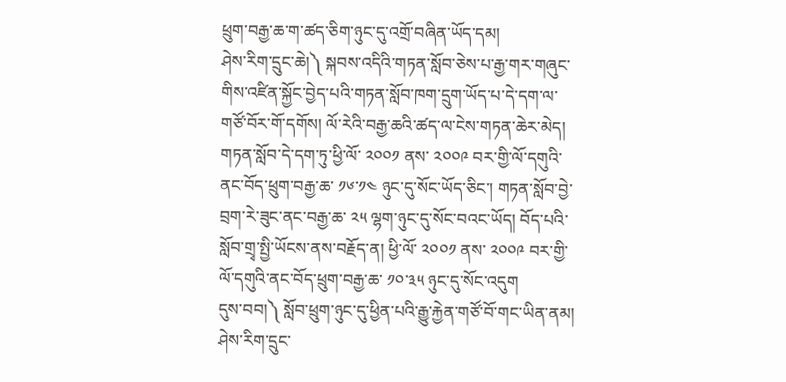ཕྲུག་བརྒྱ་ཆ་ག་ཚད་ཅིག་ཉུང་དུ་འགྲོ་བཞིན་ཡོད་དམ།
ཤེས་རིག་དྲུང་ཆེ།༽ སྐབས་འདིའི་གཏན་སློབ་ཅེས་པ་རྒྱ་གར་གཞུང་གིས་འཛིན་སྐྱོང་བྱེད་པའི་གཏན་སློབ་ཁག་དྲུག་ཡོད་པ་དེ་དག་ལ་གཙོ་བོར་གོ་དགོས། ལོ་རེའི་བརྒྱ་ཆའི་ཚད་ལ་ངེས་གཏན་ཆེར་མེད། གཏན་སློབ་དེ་དག་ཏུ་ཕྱི་ལོ་ ༢༠༠༡ ནས་ ༢༠༠༩ བར་གྱི་ལོ་དགུའི་ནང་བོད་ཕྲུག་བརྒྱ་ཆ་ ༡༦་༡༤ ཉུང་དུ་སོང་ཡོད་ཅིང་། གཏན་སློབ་བྱེ་བྲག་རེ་ཟུང་ནང་བརྒྱ་ཆ་ ༢༥ ལྷག་ཉུང་དུ་སོང་བའང་ཡོད། བོད་པའི་སློབ་གྲྭ་སྤྱི་ཡོངས་ནས་བརྗོད་ན། ཕྱི་ལོ་ ༢༠༠༡ ནས་ ༢༠༠༩ བར་གྱི་ལོ་དགུའི་ནང་བོད་ཕྲུག་བརྒྱ་ཆ་ ༡༠་༣༥ ཉུང་དུ་སོང་འདུག
དུས་བབ།༽ སློབ་ཕྲུག་ཉུང་དུ་ཕྱིན་པའི་རྒྱུ་རྐྱེན་གཙོ་བོ་གང་ཡིན་ནམ།
ཤེས་རིག་དྲུང་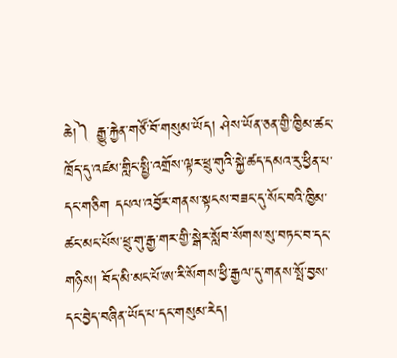ཆེ།༽ རྒྱུ་རྐྱེན་གཙོ་བོ་གསུམ་ཡོད། ཤེས་ཡོན་ཅན་གྱི་ཁྱིམ་ཚང་ཁྲོད་དུ་འཛམ་གླིང་སྤྱི་འགྲོས་ལྟར་ཕྲུ་གུའི་སྐྱེ་ཚད་དམའ་རུ་ཕྱིན་པ་དང་གཅིག དཔལ་འབྱོར་གནས་སྟངས་བཟང་དུ་སོང་བའི་ཁྱིམ་ཚང་མང་པོས་ཕྲུ་གུ་རྒྱ་གར་གྱི་སྒེར་སློབ་སོགས་སུ་བཏང་བ་དང་གཉིས། བོད་མི་མང་པོ་ཨ་རི་སོགས་ཕྱི་རྒྱལ་དུ་གནས་སྤོ་བྱས་དང་བྱེད་བཞིན་ཡོད་པ་དང་གསུམ་རེད།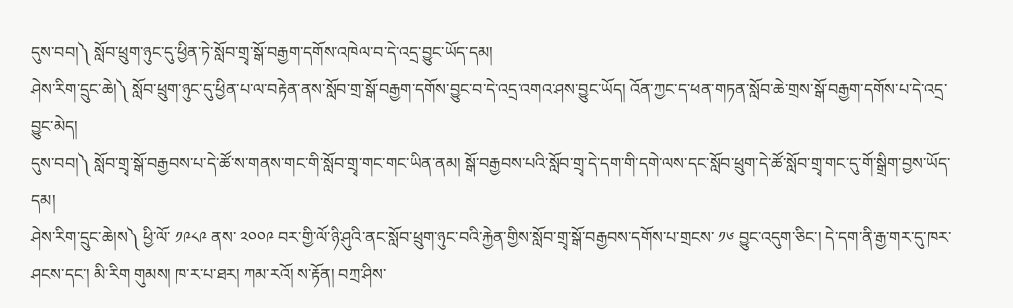དུས་བབ།༽ སློབ་ཕྲུག་ཉུང་དུ་ཕྱིན་ཏེ་སློབ་གྲྭ་སྒོ་བརྒྱག་དགོས་འཁེལ་བ་དེ་འདྲ་བྱུང་ཡོད་དམ།
ཤེས་རིག་དྲུང་ཆེ།༽ སློབ་ཕྲུག་ཉུང་དུ་ཕྱིན་པ་ལ་བརྟེན་ནས་སློབ་གྲ་སྒོ་བརྒྱག་དགོས་བྱུང་བ་དེ་འདྲ་འགའ་ཤས་བྱུང་ཡོད། འོན་ཀྱང་ད་ཕན་གཏན་སློབ་ཆེ་གྲས་སྒོ་བརྒྱག་དགོས་པ་དེ་འདྲ་བྱུང་མེད།
དུས་བབ།༽ སློབ་གྲྭ་སྒོ་བརྒྱབས་པ་དེ་ཚོ་ས་གནས་གང་གི་སློབ་གྲྭ་གང་གང་ཡིན་ནམ། སྒོ་བརྒྱབས་པའི་སློབ་གྲྭ་དེ་དག་གི་དགེ་ལས་དང་སློབ་ཕྲུག་དེ་ཚོ་སློབ་གྲྭ་གང་དུ་གོ་སྒྲིག་བྱས་ཡོད་དམ།
ཤེས་རིག་དྲུང་ཆེ།ས༽ ཕྱི་ལོ་ ༡༩༨༩ ནས་ ༢༠༠༩ བར་གྱི་ལོ་ཉི་ཤུའི་ནང་སློབ་ཕྲུག་ཉུང་བའི་རྐྱེན་གྱིས་སློབ་གྲྭ་སྒོ་བརྒྱབས་དགོས་པ་གྲངས་ ༡༦ བྱུང་འདུག་ཅིང་། དེ་དག་ནི་རྒྱ་གར་དུ་ཁར་ཤངས་དང་། མི་རིག གུམས། ཁ་ར་པ་ཐར། ཀམ་རའོ། ས་རྟོན། བཀྲ་ཤིས་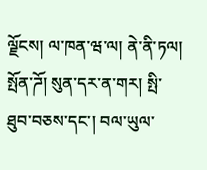ལྗོངས། ལ་ཁན་ཝ་ལ། ནེ་ནི་ཏལ། སྤོན་ཌོ། སུན་དར་ན་གར། སྤི་ཐུབ་བཅས་དང་། བལ་ཡུལ་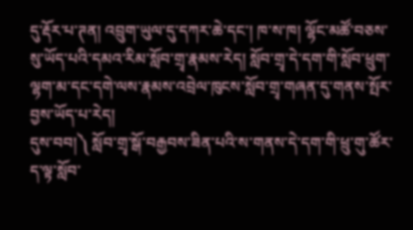དུ་རྡོར་པ་ཊན། འབྲུག་ཡུལ་དུ་དཀར་ཆེ་དང་། ཁ་ས་ཁ། ལྷོང་མཚོ་བཅས་སུ་ཡོད་པའི་དམའ་རིམ་སློབ་གྲྭ་རྣམས་རེད། སློབ་གྲྭ་དེ་དག་གི་སློབ་ཕྲུག་ལྷག་མ་དང་དགེ་ལས་རྣམས་འབྲེལ་ཁུངས་སློབ་གྲྭ་གཞན་དུ་གནས་སྤོར་བྱས་ཡོད་པ་རེད།
དུས་བབ།༽ སློབ་གྲྭ་སྒོ་བརྒྱབས་ཟིན་པའི་ས་གནས་དེ་དག་གི་ཕྲུ་གུ་ཚོར་ད་ལྟ་སློབ་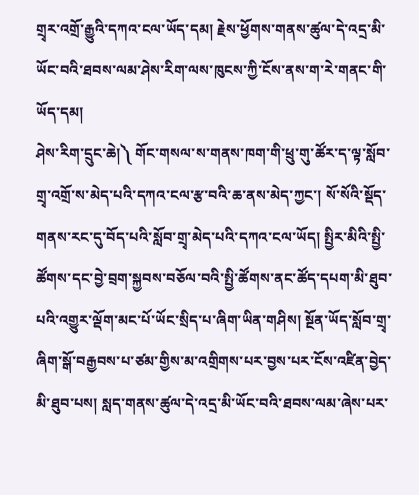གྲྭར་འགྲོ་རྒྱུའི་དཀའ་ངལ་ཡོད་དམ། རྗེས་ཕྱོགས་གནས་ཚུལ་དེ་འདྲ་མི་ཡོང་བའི་ཐབས་ལམ་ཤེས་རིག་ལས་ཁུངས་ཀྱི་ངོས་ནས་ག་རེ་གནང་གི་ཡོད་དམ།
ཤེས་རིག་དྲུང་ཆེ།༽ གོང་གསལ་ས་གནས་ཁག་གི་ཕྲུ་གུ་ཚོར་ད་ལྟ་སློབ་གྲྭ་འགྲོ་ས་མེད་པའི་དཀའ་ངལ་རྩ་བའི་ཆ་ནས་མེད་ཀྱང་། སོ་སོའི་སྡོད་གནས་རང་དུ་བོད་པའི་སློབ་གྲྭ་མེད་པའི་དཀའ་ངལ་ཡོད། སྤྱིར་མིའི་སྤྱི་ཚོགས་དང་བྱེ་བྲག་སྐྱབས་བཅོལ་བའི་སྤྱི་ཚོགས་ནང་ཚོད་དཔག་མི་ཐུབ་པའི་འགྱུར་ལྡོག་མང་པོ་ཡོང་སྲིད་པ་ཞིག་ཡིན་གཤིས། སྔོན་ཡོད་སློབ་གྲྭ་ཞིག་སྒོ་བརྒྱབས་པ་ཙམ་གྱིས་མ་འགྲིགས་པར་བྱས་པར་ངོས་འཛིན་བྱེད་མི་ཐུབ་པས། སླད་གནས་ཚུལ་དེ་འདྲ་མི་ཡོང་བའི་ཐབས་ལམ་ཞེས་པར་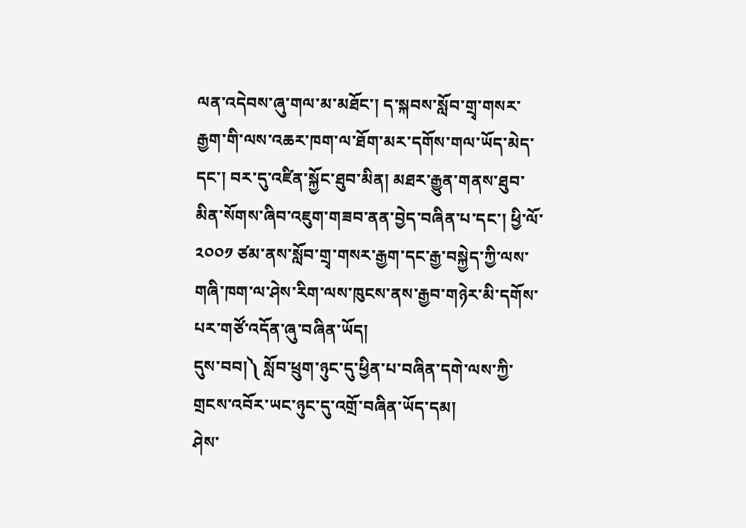ལན་འདེབས་ཞུ་གལ་མ་མཐོང་། ད་སྐབས་སློབ་གྲྭ་གསར་རྒྱག་གི་ལས་འཆར་ཁག་ལ་ཐོག་མར་དགོས་གལ་ཡོད་མེད་དང་། བར་དུ་འཛིན་སྐྱོང་ཐུབ་མིན། མཐར་རྒྱུན་གནས་ཐུབ་མིན་སོགས་ཞིབ་འཇུག་གཟབ་ནན་བྱེད་བཞིན་པ་དང་། ཕྱི་ལོ་ ༢༠༠༡ ཙམ་ནས་སློབ་གྲྭ་གསར་རྒྱག་དང་རྒྱ་བསྐྱེད་ཀྱི་ལས་གཞི་ཁག་ལ་ཤེས་རིག་ལས་ཁུངས་ནས་རྒྱབ་གཉེར་མི་དགོས་པར་གཙོ་འདོན་ཞུ་བཞིན་ཡོད།
དུས་བབ།༽ སློབ་ཕྲུག་ཉུང་དུ་ཕྱིན་པ་བཞིན་དགེ་ལས་ཀྱི་གྲངས་འབོར་ཡང་ཉུང་དུ་འགྲོ་བཞིན་ཡོད་དམ།
ཤེས་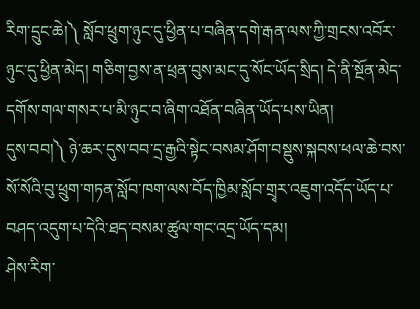རིག་དྲུང་ཆེ།༽ སློབ་ཕྲུག་ཉུང་དུ་ཕྱིན་པ་བཞིན་དགེ་རྒན་ལས་ཀྱི་གྲངས་འབོར་ཉུང་དུ་ཕྱིན་མེད། གཅིག་བྱས་ན་ཕྲན་བུས་མང་དུ་སོང་ཡོད་སྲིད། དེ་ནི་སྔོན་མེད་དགོས་གལ་གསར་པ་མི་ཉུང་བ་ཞིག་འཐོན་བཞིན་ཡོད་པས་ཡིན།
དུས་བབ།༽ ཉེ་ཆར་དུས་བབ་དྲ་རྒྱའི་སྟེང་བསམ་ཤོག་བསྡུས་སྐབས་ཕལ་ཆེ་བས་སོ་སོའི་བུ་ཕྲུག་གཏན་སློབ་ཁག་ལས་བོད་ཁྱིམ་སློབ་གྲྭར་འཇུག་འདོད་ཡོད་པ་བཤད་འདུག་པ་དེའི་ཐད་བསམ་ཚུལ་གང་འདྲ་ཡོད་དམ།
ཤེས་རིག་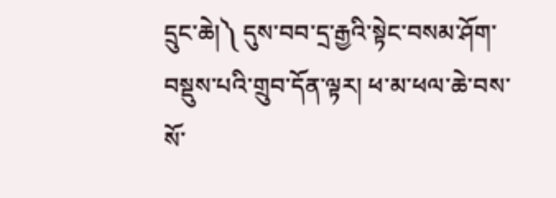དྲུང་ཆེ།༽ དུས་བབ་དྲ་རྒྱའི་སྟེང་བསམ་ཤོག་བསྡུས་པའི་གྲུབ་དོན་ལྟར། ཕ་མ་ཕལ་ཆེ་བས་སོ་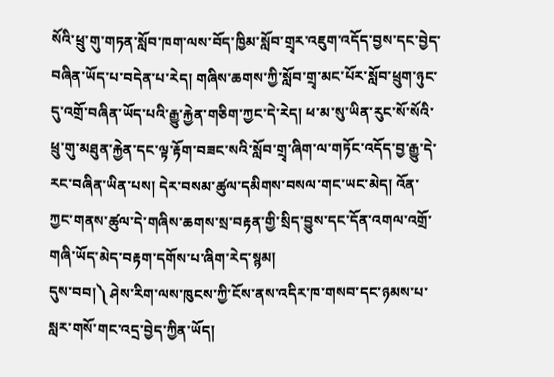སོའི་ཕྲུ་གུ་གཏན་སློབ་ཁག་ལས་བོད་ཁྱིམ་སློབ་གྲྭར་འཇུག་འདོད་བྱས་དང་བྱེད་བཞིན་ཡོད་པ་བདེན་པ་རེད། གཞིས་ཆགས་ཀྱི་སློབ་གྲྭ་མང་པོར་སློབ་ཕྲུག་ཉུང་དུ་འགྲོ་བཞིན་ཡོད་པའི་རྒྱུ་རྐྱེན་གཅིག་ཀྱང་དེ་རེད། ཕ་མ་སུ་ཡིན་རུང་སོ་སོའི་ཕྲུ་གུ་མཐུན་རྐྱེན་དང་ལྟ་རྟོག་བཟང་སའི་སློབ་གྲྭ་ཞིག་ལ་གཏོང་འདོད་བྱ་རྒྱུ་དེ་རང་བཞིན་ཡིན་པས། དེར་བསམ་ཚུལ་དམིགས་བསལ་གང་ཡང་མེད། འོན་ཀྱང་གནས་ཚུལ་དེ་གཞིས་ཆགས་སྲ་བརྟན་གྱི་སྲིད་བྱུས་དང་དོན་འགལ་འགྲོ་
གཞི་ཡོད་མེད་བརྟག་དགོས་པ་ཞིག་རེད་སྙམ།
དུས་བབ།༽ ཤེས་རིག་ལས་ཁུངས་ཀྱི་ངོས་ནས་འདིར་ཁ་གསབ་དང་ཉམས་པ་སླར་གསོ་གང་འདྲ་བྱེད་ཀྱིན་ཡོད།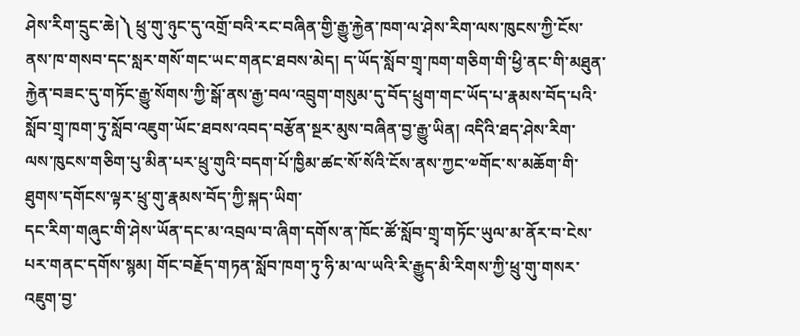ཤེས་རིག་དྲུང་ཆེ།༽ ཕྲུ་གུ་ཉུང་དུ་འགྲོ་བའི་རང་བཞིན་གྱི་རྒྱུ་རྐྱེན་ཁག་ལ་ཤེས་རིག་ལས་ཁུངས་ཀྱི་ངོས་ནས་ཁ་གསབ་དང་སླར་གསོ་གང་ཡང་གནང་ཐབས་མེད། ད་ཡོད་སློབ་གྲྭ་ཁག་གཅིག་གི་ཕྱི་ནང་གི་མཐུན་རྐྱེན་བཟང་དུ་གཏོང་རྒྱུ་སོགས་ཀྱི་སྒོ་ནས་རྒྱ་བལ་འབྲུག་གསུམ་དུ་བོད་ཕྲུག་གང་ཡོད་པ་རྣམས་བོད་པའི་སློབ་གྲྭ་ཁག་ཏུ་སློབ་འཇུག་ཡོང་ཐབས་འབད་བརྩོན་སྔར་མུས་བཞིན་བྱ་རྒྱུ་ཡིན། འདིའི་ཐད་ཤེས་རིག་ལས་ཁུངས་གཅིག་པུ་མིན་པར་ཕྲུ་གུའི་བདག་པོ་ཁྱིམ་ཚང་སོ་སོའི་ངོས་ནས་ཀྱང་༧གོང་ས་མཆོག་གི་ཐུགས་དགོངས་ལྟར་ཕྲུ་གུ་རྣམས་བོད་ཀྱི་སྐད་ཡིག་
དང་རིག་གཞུང་གི་ཤེས་ཡོན་དང་མ་འབྲལ་བ་ཞིག་དགོས་ན་ཁོང་ཚོ་སློབ་གྲྭ་གཏོང་ཡུལ་མ་ནོར་བ་ངེས་པར་གནང་དགོས་སྙམ། གོང་བརྗོད་གཏན་སློབ་ཁག་ཏུ་ཧི་མ་ལ་ཡའི་རི་རྒྱུད་མི་རིགས་ཀྱི་ཕྲུ་གུ་གསར་འཇུག་བྱ་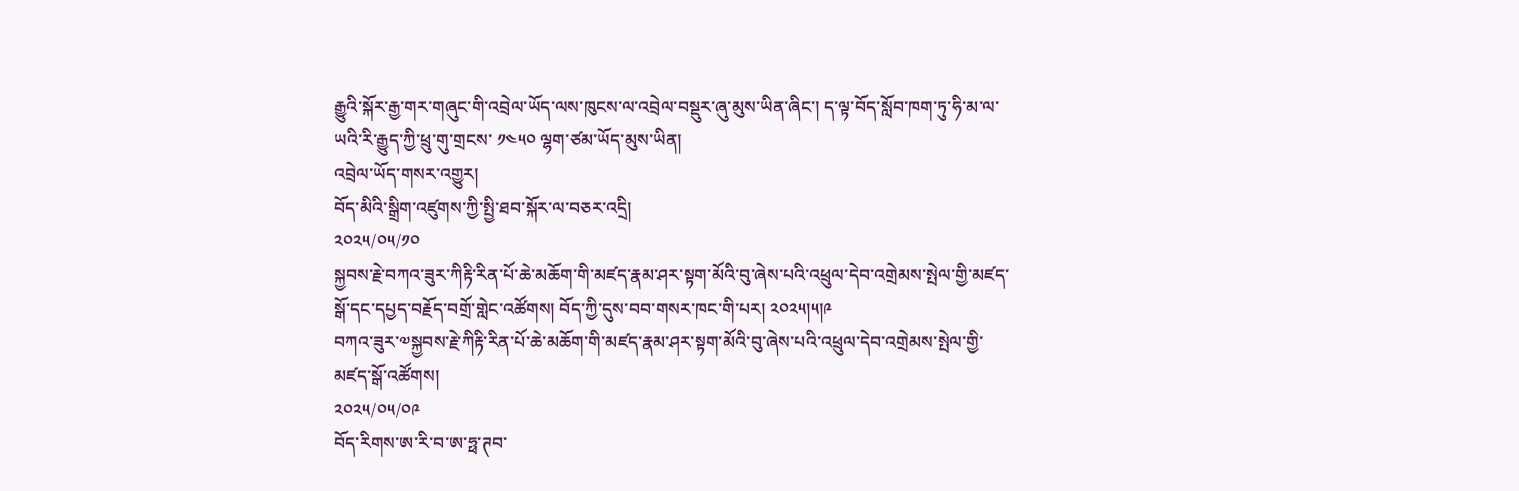རྒྱུའི་སྐོར་རྒྱ་གར་གཞུང་གི་འབྲེལ་ཡོད་ལས་ཁུངས་ལ་འབྲེལ་བསྡུར་ཞུ་མུས་ཡིན་ཞིང་། ད་ལྟ་བོད་སློབ་ཁག་ཏུ་ཧི་མ་ལ་ཡའི་རི་རྒྱུད་ཀྱི་ཕྲུ་གུ་གྲངས་ ༡༤༥༠ ལྷག་ཙམ་ཡོད་མུས་ཡིན།
འབྲེལ་ཡོད་གསར་འགྱུར།
བོད་མིའི་སྒྲིག་འཛུགས་ཀྱི་སྤྱི་ཐབ་སྐོར་ལ་བཅར་འདྲི།
༢༠༢༥/༠༥/༡༠
སྐྱབས་རྗེ་བཀའ་ཟུར་ཀིརྟི་རིན་པོ་ཆེ་མཆོག་གི་མཛད་རྣམ་ཤར་སྟག་མོའི་བུ་ཞེས་པའི་འཕྲུལ་དེབ་འགྲེམས་སྤེལ་གྱི་མཛད་སྒོ་དང་དཔྱད་བརྗོད་བགྲོ་གླེང་འཚོགས། བོད་ཀྱི་དུས་བབ་གསར་ཁང་གི་པར། ༢༠༢༥།༥།༩
བཀའ་ཟུར་༧སྐྱབས་རྗེ་ཀིརྟི་རིན་པོ་ཆེ་མཆོག་གི་མཛད་རྣམ་ཤར་སྟག་མོའི་བུ་ཞེས་པའི་འཕྲུལ་དེབ་འགྲེམས་སྤེལ་གྱི་མཛད་སྒོ་འཚོགས།
༢༠༢༥/༠༥/༠༩
བོད་རིགས་ཨ་རི་བ་ཨ་ཧྥ་ཊབ་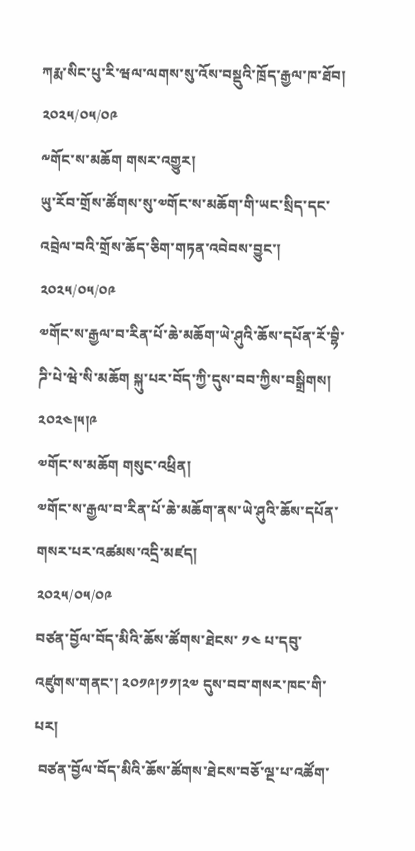ཀརྨ་སིང་པུ་རི་ཝལ་ལགས་སུ་འོས་བསྡུའི་ཁྲོད་རྒྱལ་ཁ་ཐོབ།
༢༠༢༥/༠༥/༠༩
༸གོང་ས་མཆོག གསར་འགྱུར།
ཡུ་རོབ་གྲོས་ཚོགས་སུ་༧གོང་ས་མཆོག་གི་ཡང་སྲིད་དང་འབྲེལ་བའི་གྲོས་ཆོད་ཅིག་གཏན་འབེབས་བྱུང་།
༢༠༢༥/༠༥/༠༩
༧གོང་ས་རྒྱལ་བ་རིན་པོ་ཆེ་མཆོག་ཡེ་ཤུའི་ཆོས་དཔོན་རོ་བྷི་ཌི་པེ་ཝེ་སི་མཆོག སྐུ་པར་བོད་ཀྱི་དུས་བབ་ཀྱིས་བསྒྲིགས། ༢༠༢༤།༥།༩
༧གོང་ས་མཆོག གསུང་འཕྲིན།
༧གོང་ས་རྒྱལ་བ་རིན་པོ་ཆེ་མཆོག་ནས་ཡེ་ཤུའི་ཆོས་དཔོན་གསར་པར་འཚམས་འདྲི་མཛད།
༢༠༢༥/༠༥/༠༩
བཙན་བྱོལ་བོད་མིའི་ཆོས་ཚོགས་ཐེངས་ ༡༤ པ་དབུ་འཛུགས་གནང་། ༢༠༡༩།༡༡།༢༧ དུས་བབ་གསར་ཁང་གི་པར།
 བཙན་བྱོལ་བོད་མིའི་ཆོས་ཚོགས་ཐེངས་བཅོ་ལྔ་པ་འཚོག་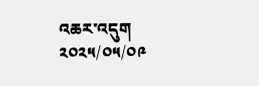འཆར་འདུག
༢༠༢༥/༠༥/༠༩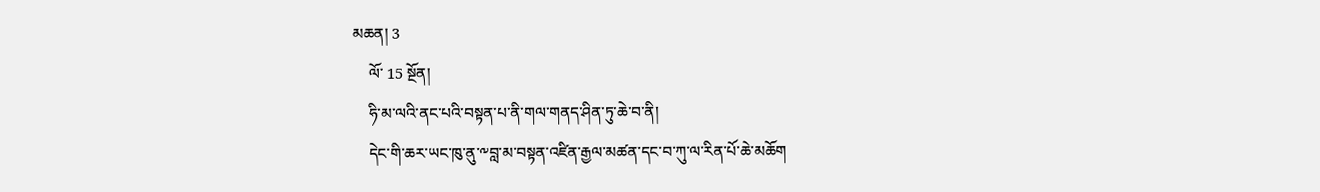མཆན། 3
    ལོ་ 15 སྔོན།
    ཧི་མ་ལའི་ནང་པའི་བསྟན་པ་ནི་གལ་གནད་ཤིན་ཏུ་ཆེ་བ་ནི།
    དེང་གི་ཆར་ཡང་ཁུ་ནུ་༸བླ་མ་བསྟན་འཛིན་རྒྱལ་མཚན་དང་བ་ཀུ་ལ་རིན་པོ་ཆེ་མཆོག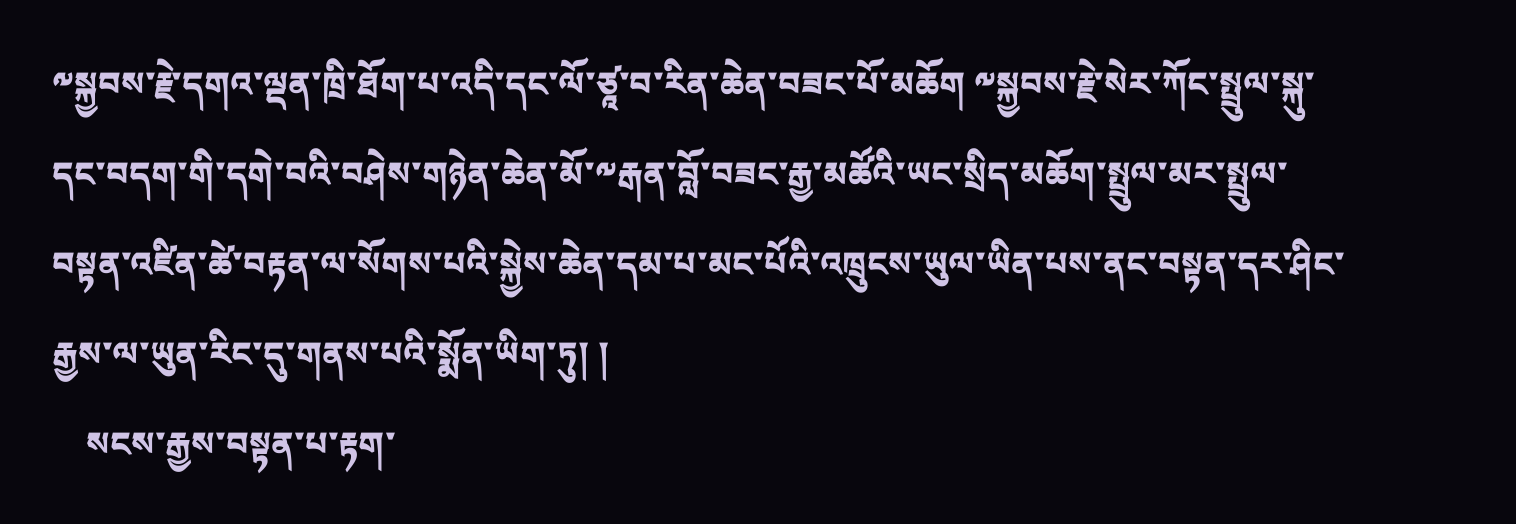༸སྐྱབས་རྗེ་དགའ་ལྡན་ཁྲི་ཐོག་པ་འདི་དང་ལོ་ཙཱ་བ་རིན་ཆེན་བཟང་པོ་མཆོག ༸སྐྱབས་རྗེ་སེར་ཀོང་སྤྲུལ་སྐུ་དང་བདག་གི་དགེ་བའི་བཤེས་གཉེན་ཆེན་མོ་༸རྒན་བློ་བཟང་རྒྱ་མཚོའི་ཡང་སྲིད་མཆོག་སྤྲུལ་མར་སྤྲུལ་བསྟན་འཛིན་ཚེ་བརྟན་ལ་སོགས་པའི་སྐྱེས་ཆེན་དམ་པ་མང་པོའི་འཁྲུངས་ཡུལ་ཡིན་པས་ནང་བསྟན་དར་ཤིང་རྒྱས་ལ་ཡུན་རིང་དུ་གནས་པའི་སྨོན་ཡིག་ཏུ། །
    སངས་རྒྱས་བསྟན་པ་རྟག་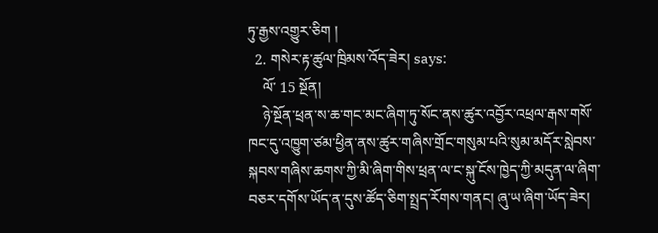ཏུ་རྒྱས་འགྱུར་ཅིག །
  2. གསེར་རྟ་ཚུལ་ཁྲིམས་འོད་ཟེར། says:
    ལོ་ 15 སྔོན།
    ཉེ་སྔོན་ཕྲན་ས་ཆ་གང་མང་ཞིག་ཏུ་སོང་ནས་ཚུར་འབྱོར་འཕྲལ་རྒས་གསོ་ཁང་དུ་འཁྱུག་ཙམ་ཕྱིན་ནས་ཚུར་གཞིས་གྲོང་གསུམ་པའི་སུམ་མདོར་སླེབས་སྐབས་གཞིས་ཆགས་ཀྱི་མི་ཞིག་གིས་ཕྲན་ལ་ང་སྐུ་ངོས་ཁྱེད་ཀྱི་མདུན་ལ་ཞིག་བཅར་དགོས་ཡོད་ན་དུས་ཚོད་ཅིག་སྤྲད་རོགས་གནང། ཞུ་ཡ་ཞིག་ཡོད་ཟེར།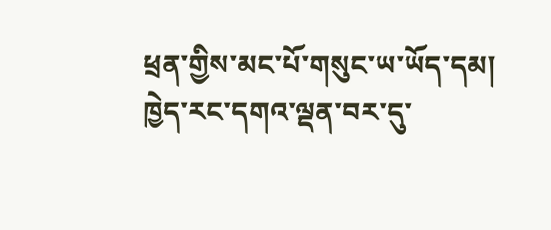ཕྲན་གྱིས་མང་པོ་གསུང་ཡ་ཡོད་དམ། ཁྱེད་རང་དགའ་ལྡན་བར་དུ་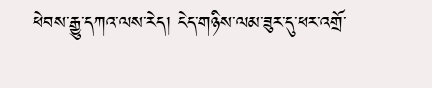ཕེབས་རྒྱུ་དཀའ་ལས་རེད། ངེད་གཉིས་ལམ་ཟུར་དུ་ཕར་འགྲོ་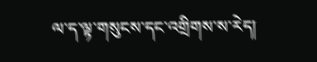ལ་ད་ལྟ་གསུངས་དང་འགྲིགས་ས་རེད།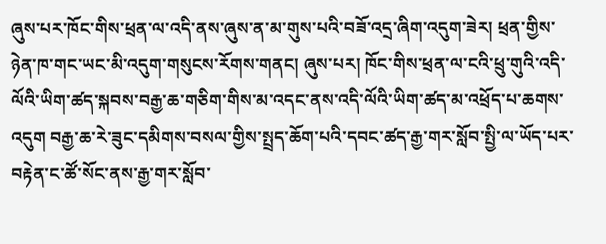ཞུས་པར་ཁོང་གིས་ཕྲན་ལ་འདི་ནས་ཞུས་ན་མ་གུས་པའི་བཟོ་འདྲ་ཞིག་འདུག་ཟེར། ཕྲན་གྱིས་ཉེན་ཁ་གང་ཡང་མི་འདུག་གསུངས་རོགས་གནང། ཞུས་པར། ཁོང་གིས་ཕྲན་ལ་ངའི་ཕྲུ་གུའི་འདི་ལོའི་ཡིག་ཚད་སྐབས་བརྒྱ་ཆ་གཅིག་གིས་མ་འདང་ནས་འདི་ལོའི་ཡིག་ཚད་མ་འཕྲོད་པ་ཆགས་འདུག བརྒྱ་ཆ་རེ་ཟུང་དམིགས་བསལ་གྱིས་སྤྲད་ཆོག་པའི་དབང་ཚད་རྒྱ་གར་སློབ་སྤྱི་ལ་ཡོད་པར་བརྟེན་ང་ཚོ་སོང་ནས་རྒྱ་གར་སློབ་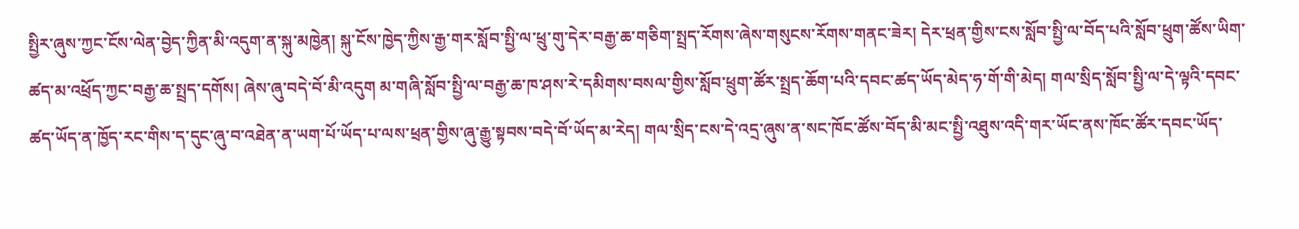སྤྱིར་ཞུས་ཀྱང་ངོས་ལེན་བྱེད་ཀྱིན་མི་འདུག་ན་སྐུ་མཁྱེན། སྐུ་ངོས་ཁྱེད་ཀྱིས་རྒྱ་གར་སློབ་སྤྱི་ལ་ཕྲུ་གུ་དེར་བརྒྱ་ཆ་གཅིག་སྤྲད་རོགས་ཞེས་གསུངས་རོགས་གནང་ཟེར། དེར་ཕྲན་གྱིས་ངས་སློབ་སྤྱི་ལ་བོད་པའི་སློབ་ཕྲུག་ཚོས་ཡིག་ཚད་མ་འཕྲོད་ཀྱང་བརྒྱ་ཆ་སྤྲད་དགོས། ཞེས་ཞུ་བདེ་བོ་མི་འདུག མ་གཞི་སློབ་སྤྱི་ལ་བརྒྱ་ཆ་ཁ་ཤས་རེ་དམིགས་བསལ་གྱིས་སློབ་ཕྲུག་ཚོར་སྤྲད་ཆོག་པའི་དབང་ཚད་ཡོད་མེད་ཧ་གོ་གི་མེད། གལ་སྲིད་སློབ་སྤྱི་ལ་དེ་ལྟའི་དབང་ཚད་ཡོད་ན་ཁྱོད་རང་གིས་ད་དུང་ཞུ་བ་འཐེན་ན་ཡག་པོ་ཡོད་པ་ལས་ཕྲན་གྱིས་ཞུ་རྒྱུ་སྟབས་བདེ་བོ་ཡོད་མ་རེད། གལ་སྲིད་ངས་དེ་འདྲ་ཞུས་ན་སང་ཁོང་ཚོས་བོད་མི་མང་སྤྱི་འཐུས་འདི་གར་ཡོང་ནས་ཁོང་ཚོར་དབང་ཡོད་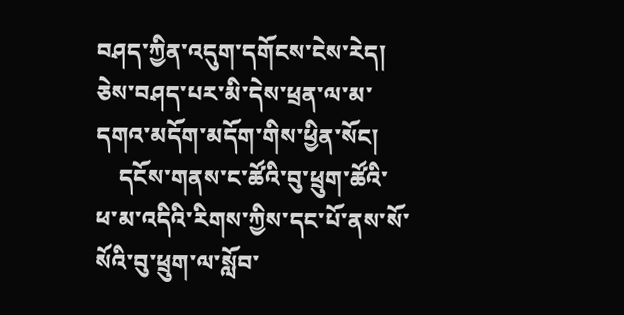བཤད་ཀྱིན་འདུག་དགོངས་ངེས་རེད། ཅེས་བཤད་པར་མི་དེས་ཕྲན་ལ་མ་དགའ་མདོག་མདོག་གིས་ཕྱིན་སོང།
    དངོས་གནས་ང་ཚོའི་བུ་ཕྲུག་ཚོའི་ཕ་མ་འདིའི་རིགས་ཀྱིས་དང་པོ་ནས་སོ་སོའི་བུ་ཕྲུག་ལ་སློབ་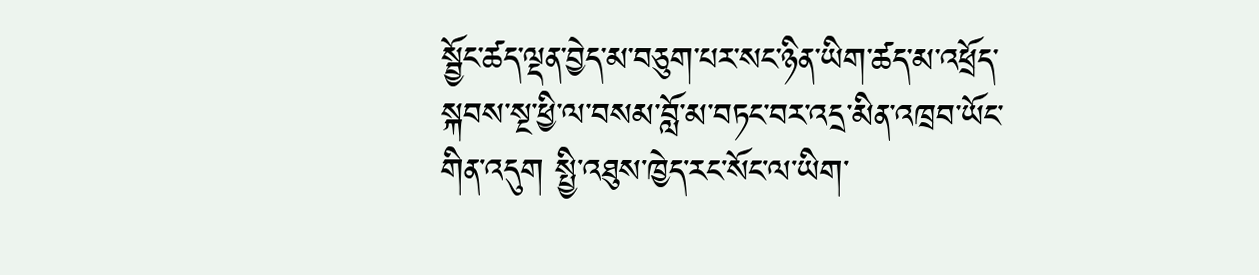སྦྱོང་ཚད་ལྡན་བྱེད་མ་བཅུག་པར་སང་ཉིན་ཡིག་ཚད་མ་འཕྲོད་སྐབས་སྔ་ཕྱི་ལ་བསམ་བློ་མ་བཏང་བར་འདྲ་མིན་འཁྲབ་ཡོང་གིན་འདུག སྤྱི་འཐུས་ཁྱེད་རང་སོང་ལ་ཡིག་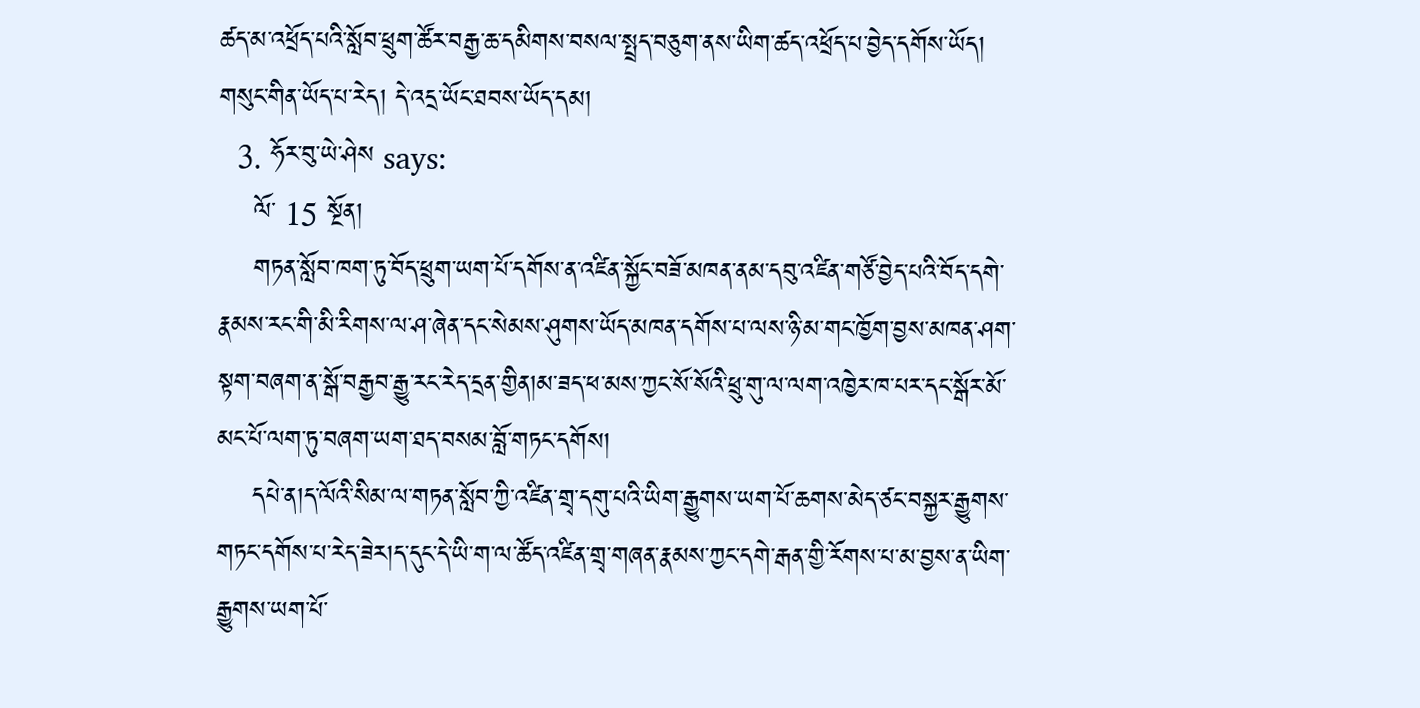ཚད་མ་འཕྲོད་པའི་སློབ་ཕྲུག་ཚོར་བརྒྱ་ཆ་དམིགས་བསལ་སྤྲད་བཅུག་ནས་ཡིག་ཚད་འཕྲོད་པ་བྱེད་དགོས་ཡོད། གསུང་གིན་ཡོད་པ་རེད། དེ་འདྲ་ཡོང་ཐབས་ཡོད་དམ།
  3. ཧོར་བུ་ཡེ་ཤེས says:
    ལོ་ 15 སྔོན།
    གཏན་སློབ་ཁག་ཏུ་བོད་ཕྲུག་ཡག་པོ་དགོས་ན་འཛིན་སྐྱོང་བཟོ་མཁན་ནམ་དབུ་འཛིན་གཙོ་བྱེད་པའི་བོད་དགེ་རྣམས་རང་གི་མི་རིགས་ལ་ཤ་ཞེན་དང་སེམས་ཤུགས་ཡོད་མཁན་དགོས་པ་ལས་ཉི་མ་གང་ཁྱོག་བྱས་མཁན་ཤག་སྟག་བཞག་ན་སྒོ་བརྒྱབ་རྒྱུ་རང་རེད་དྲན་གྱིན།མ་ཟད་ཕ་མས་ཀྱང་སོ་སོའི་ཕྲུ་གུ་ལ་ལག་འཁྱེར་ཁ་པར་དང་སྒོར་མོ་མང་པོ་ལག་ཏུ་བཞག་ཡག་ཐད་བསམ་བློ་གཏང་དགོས།
    དཔེ་ན།ད་ལོའི་སིམ་ལ་གཏན་སློབ་ཀྱི་འཛིན་གྲྭ་དགུ་པའི་ཡིག་རྒྱུགས་ཡག་པོ་ཆགས་མེད་ཙང་བསྐྱར་རྒྱུགས་གཏང་དགོས་པ་རེད་ཟེར།ད་དུང་དེ་ཡི་ག་ལ་ཚོད་འཛིན་གྲྭ་གཞན་རྣམས་ཀྱང་དགེ་རྒན་གྱི་རོགས་པ་མ་བྱས་ན་ཡིག་རྒྱུགས་ཡག་པོ་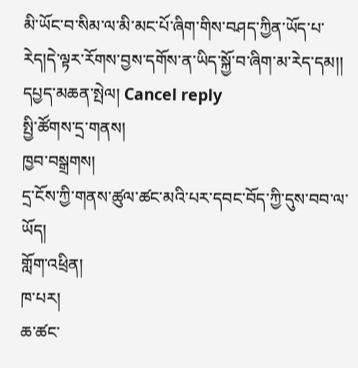མི་ཡོང་བ་སིམ་ལ་མི་མང་པོ་ཞིག་གིས་བཤད་ཀྱིན་ཡོད་པ་རེད།དེ་ལྟར་རོགས་བྱས་དགོས་ན་ཡིད་སྐྱོ་བ་ཞིག་མ་རེད་དམ།།
དཔྱད་མཆན་སྤེལ། Cancel reply
སྤྱི་ཚོགས་དྲ་གནས།
ཁྱབ་བསྒྲགས།
དྲ་ངོས་ཀྱི་གནས་ཚུལ་ཚང་མའི་པར་དབང་བོད་ཀྱི་དུས་བབ་ལ་ཡོད།
གློག་འཕྲིན།
ཁ་པར།
ཆ་ཚང་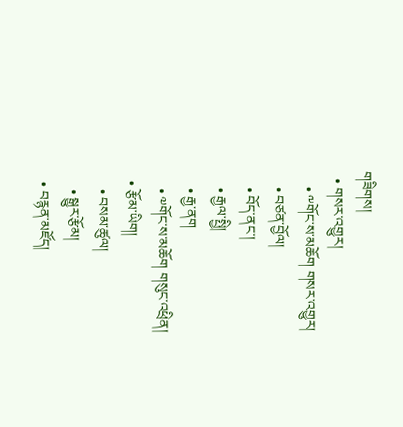གཟིགས།
  • གསར་འགྱུར།
    • ༸གོང་ས་མཆོག གསར་འགྱུར།
    • བཙན་བྱོལ།
    • བོད་ནང་།
    • རྒྱལ་སྤྱི།
    • རྒྱ་ནག
    • ༧གོང་ས་མཆོག གསུང་འཕྲིན།
  • རྩོམ་ཡིག།
    • བསམ་ཚུལ།
    • སྒྱུར་རྩོམ།
  • བརྙན་མཛོད།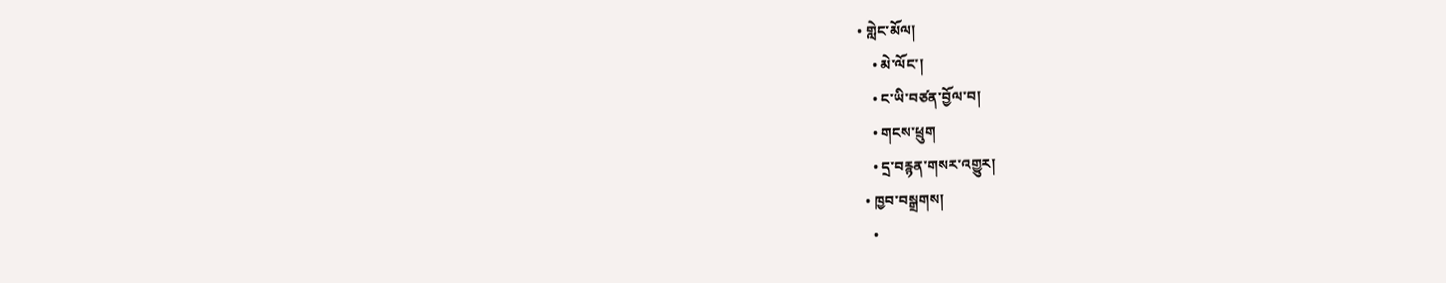• གླེང་མོལ།
    • མེ་ལོང་།
    • ང་ཡི་བཙན་བྱོལ་བ།
    • གངས་ཕྲུག
    • དྲ་བརྙན་གསར་འགྱུར།
  • ཁྱབ་བསྒྲགས།
    •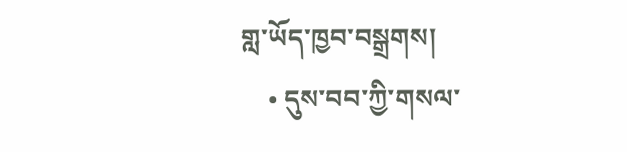གླ་ཡོད་ཁྱབ་བསྒྲགས།
    • དུས་བབ་ཀྱི་གསལ་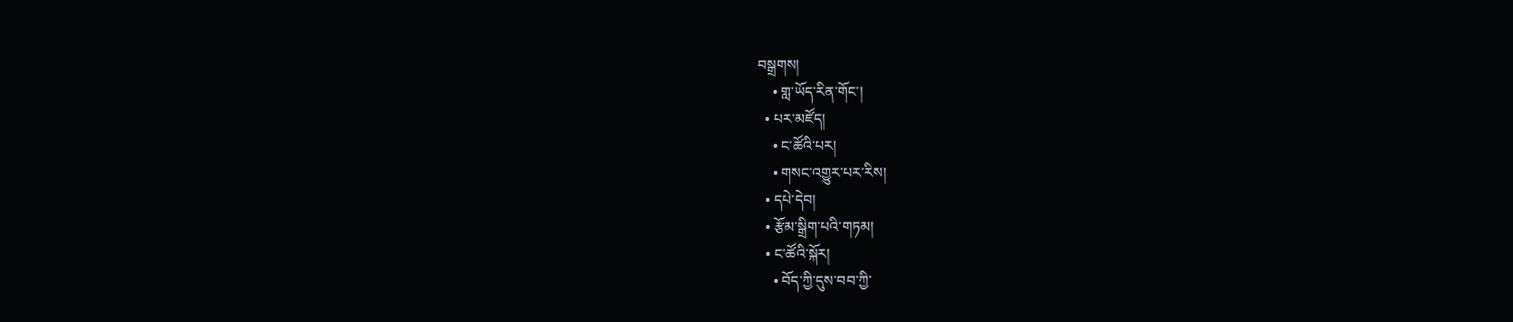བསྒྲགས།
    • གླ་ཡོད་རིན་གོང་།
  • པར་མཛོད།
    • ང་ཚོའི་པར།
    • གསང་འགྱུར་པར་རིས།
  • དཔེ་དེབ།
  • རྩོམ་སྒྲིག་པའི་གཏམ།
  • ང་ཚོའི་སྐོར།
    • བོད་ཀྱི་དུས་བབ་ཀྱི་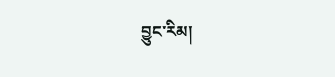བྱུང་རིམ།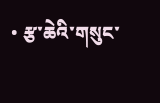• རྩ་ཆེའི་གསུང་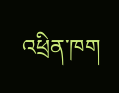འཕྲིན་ཁག